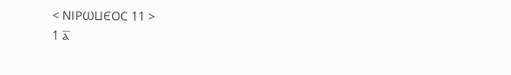< ⲚⲒⲢⲰⳘⲈⲞⲤ 11 >
1 ⲁ̅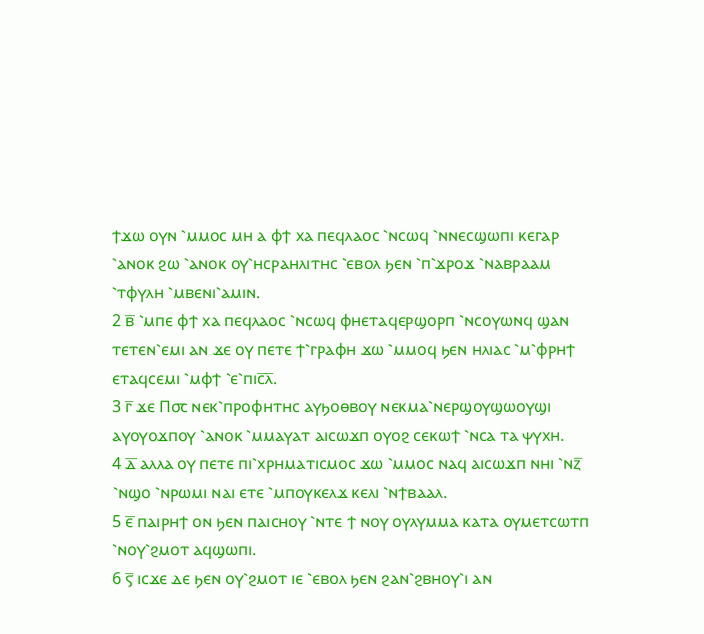ϯϫⲱ ⲟⲩⲛ ⳿ⲙⲙⲟⲥ ⲙⲏ ⲁ ⲫϯ ⲭⲁ ⲡⲉϥⲗⲁⲟⲥ ⳿ⲛⲥⲱϥ ⳿ⲛⲛⲉⲥϣⲱⲡⲓ ⲕⲉⲅⲁⲣ ⳿ⲁⲛⲟⲕ ϩⲱ ⳿ⲁⲛⲟⲕ ⲟⲩ⳿ⲏⲥⲣⲁⲏⲗⲓⲧⲏⲥ ⳿ⲉⲃⲟⲗ ϧⲉⲛ ⳿ⲡ⳿ϫⲣⲟϫ ⳿ⲛⲁⲃⲣⲁⲁⲙ ⳿ⲧⲫⲩⲗⲏ ⳿ⲙⲃⲉⲛⲓ⳿ⲁⲙⲓⲛ.
2 ⲃ̅ ⳿ⲙⲡⲉ ⲫϯ ⲭⲁ ⲡⲉϥⲗⲁⲟⲥ ⳿ⲛⲥⲱϥ ⲫⲏⲉⲧⲁϥⲉⲣϣⲟⲣⲡ ⳿ⲛⲥⲟⲩⲱⲛϥ ϣⲁⲛ ⲧⲉⲧⲉⲛ⳿ⲉⲙⲓ ⲁⲛ ϫⲉ ⲟⲩ ⲡⲉⲧⲉ ϯ⳿ⲅⲣⲁⲫⲏ ϫⲱ ⳿ⲙⲙⲟϥ ϧⲉⲛ ⲏⲗⲓⲁⲥ ⳿ⲙ⳿ⲫⲣⲏϯ ⲉⲧⲁϥⲥⲉⲙⲓ ⳿ⲙⲫϯ ⳿ⲉ⳿ⲡⲓⲥ̅ⲗ̅.
3 ⲅ̅ ϫⲉ Ⲡ⳪ ⲛⲉⲕ⳿ⲡⲣⲟⲫⲏⲧⲏⲥ ⲁⲩϧⲟⲑⲃⲟⲩ ⲛⲉⲕⲙⲁ⳿ⲛⲉⲣϣⲟⲩϣⲱⲟⲩϣⲓ ⲁⲩⲟⲩⲟϫⲡⲟⲩ ⳿ⲁⲛⲟⲕ ⳿ⲙⲙⲁⲩⲁⲧ ⲁⲓⲥⲱϫⲡ ⲟⲩⲟϩ ⲥⲉⲕⲱϯ ⳿ⲛⲥⲁ ⲧⲁ ⲯⲩⲭⲏ.
4 ⲇ̅ ⲁⲗⲗⲁ ⲟⲩ ⲡⲉⲧⲉ ⲡⲓ⳿ⲭⲣⲏⲙⲁⲧⲓⲥⲙⲟⲥ ϫⲱ ⳿ⲙⲙⲟⲥ ⲛⲁϥ ⲁⲓⲥⲱϫⲡ ⲛⲏⲓ ⳿ⲛⲍ̅ ⳿ⲛϣⲟ ⳿ⲛⲣⲱⲙⲓ ⲛⲁⲓ ⲉⲧⲉ ⳿ⲙⲡⲟⲩⲕⲉⲗϫ ⲕⲉⲗⲓ ⳿ⲛϯⲃⲁⲁⲗ.
5 ⲉ̅ ⲡⲁⲓⲣⲏϯ ⲟⲛ ϧⲉⲛ ⲡⲁⲓⲥⲏⲟⲩ ⳿ⲛⲧⲉ ϯ ⲛⲟⲩ ⲟⲩⲗⲩⲙⲙⲁ ⲕⲁⲧⲁ ⲟⲩⲙⲉⲧⲥⲱⲧⲡ ⳿ⲛⲟⲩ⳿ϩⲙⲟⲧ ⲁϥϣⲱⲡⲓ.
6 ⲋ̅ ⲓⲥϫⲉ ⲇⲉ ϧⲉⲛ ⲟⲩ⳿ϩⲙⲟⲧ ⲓⲉ ⳿ⲉⲃⲟⲗ ϧⲉⲛ ϩⲁⲛ⳿ϩⲃⲏⲟⲩ⳿ⲓ ⲁⲛ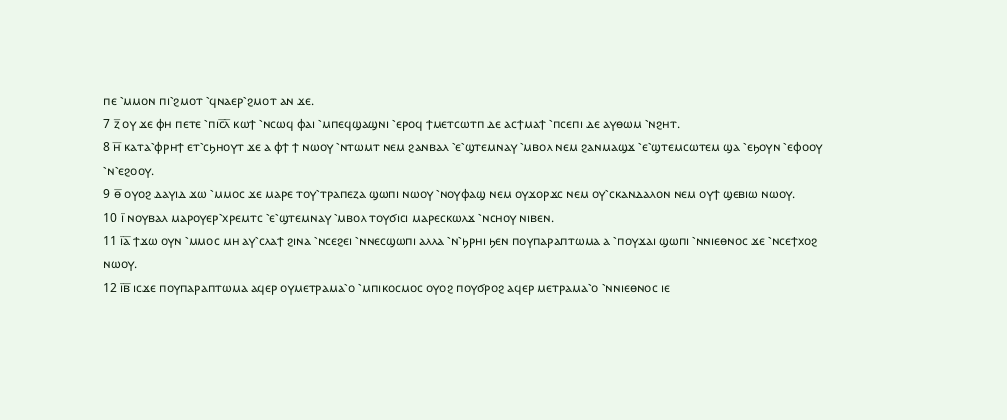ⲡⲉ ⳿ⲙⲙⲟⲛ ⲡⲓ⳿ϩⲙⲟⲧ ⳿ϥⲛⲁⲉⲣ⳿ϩⲙⲟⲧ ⲁⲛ ϫⲉ.
7 ⲍ̅ ⲟⲩ ϫⲉ ⲫⲏ ⲡⲉⲧⲉ ⳿ⲡⲓⲥ̅ⲗ̅ ⲕⲱϯ ⳿ⲛⲥⲱϥ ⲫⲁⲓ ⳿ⲙⲡⲉϥϣⲁϣⲛⲓ ⳿ⲉⲣⲟϥ ϯⲙⲉⲧⲥⲱⲧⲡ ⲇⲉ ⲁⲥϯⲙⲁϯ ⳿ⲡⲥⲉⲡⲓ ⲇⲉ ⲁⲩⲑⲱⲙ ⳿ⲛϩⲏⲧ.
8 ⲏ̅ ⲕⲁⲧⲁ⳿ⲫⲣⲏϯ ⲉⲧ⳿ⲥϧⲏⲟⲩⲧ ϫⲉ ⲁ ⲫϯ ϯ ⲛⲱⲟⲩ ⳿ⲛⲧⲱⲙⲧ ⲛⲉⲙ ϩⲁⲛⲃⲁⲗ ⳿ⲉ⳿ϣⲧⲉⲙⲛⲁⲩ ⳿ⲙⲃⲟⲗ ⲛⲉⲙ ϩⲁⲛⲙⲁϣϫ ⳿ⲉ⳿ϣⲧⲉⲙⲥⲱⲧⲉⲙ ϣⲁ ⳿ⲉϧⲟⲩⲛ ⳿ⲉⲫⲟⲟⲩ ⳿ⲛ⳿ⲉϩⲟⲟⲩ.
9 ⲑ̅ ⲟⲩⲟϩ ⲇⲁⲩⲓⲇ ϫⲱ ⳿ⲙⲙⲟⲥ ϫⲉ ⲙⲁⲣⲉ ⲧⲟⲩ⳿ⲧⲣⲁⲡⲉⲍⲁ ϣⲱⲡⲓ ⲛⲱⲟⲩ ⳿ⲛⲟⲩⲫⲁϣ ⲛⲉⲙ ⲟⲩϫⲟⲣϫⲥ ⲛⲉⲙ ⲟⲩ⳿ⲥⲕⲁⲛⲇⲁⲗⲟⲛ ⲛⲉⲙ ⲟⲩϯ ϣⲉⲃⲓⲱ ⲛⲱⲟⲩ.
10 ⲓ̅ ⲛⲟⲩⲃⲁⲗ ⲙⲁⲣⲟⲩⲉⲣ⳿ⲭⲣⲉⲙⲧⲥ ⳿ⲉ⳿ϣⲧⲉⲙⲛⲁⲩ ⳿ⲙⲃⲟⲗ ⲧⲟⲩϭⲓⲥⲓ ⲙⲁⲣⲉⲥⲕⲱⲗϫ ⳿ⲛⲥⲏⲟⲩ ⲛⲓⲃⲉⲛ.
11 ⲓ̅ⲁ̅ ϯϫⲱ ⲟⲩⲛ ⳿ⲙⲙⲟⲥ ⲙⲏ ⲁⲩ⳿ⲥⲗⲁϯ ϩⲓⲛⲁ ⳿ⲛⲥⲉϩⲉⲓ ⳿ⲛⲛⲉⲥϣⲱⲡⲓ ⲁⲗⲗⲁ ⳿ⲛ⳿ϧⲣⲏⲓ ϧⲉⲛ ⲡⲟⲩⲡⲁⲣⲁⲡⲧⲱⲙⲁ ⲁ ⳿ⲡⲟⲩϫⲁⲓ ϣⲱⲡⲓ ⳿ⲛⲛⲓⲉⲑⲛⲟⲥ ϫⲉ ⳿ⲛⲥⲉϯⲭⲟϩ ⲛⲱⲟⲩ.
12 ⲓ̅ⲃ̅ ⲓⲥϫⲉ ⲡⲟⲩⲡⲁⲣⲁⲡⲧⲱⲙⲁ ⲁϥⲉⲣ ⲟⲩⲙⲉⲧⲣⲁⲙⲁ⳿ⲟ ⳿ⲙⲡⲓⲕⲟⲥⲙⲟⲥ ⲟⲩⲟϩ ⲡⲟⲩϭⲣⲟϩ ⲁϥⲉⲣ ⲙⲉⲧⲣⲁⲙⲁ⳿ⲟ ⳿ⲛⲛⲓⲉⲑⲛⲟⲥ ⲓⲉ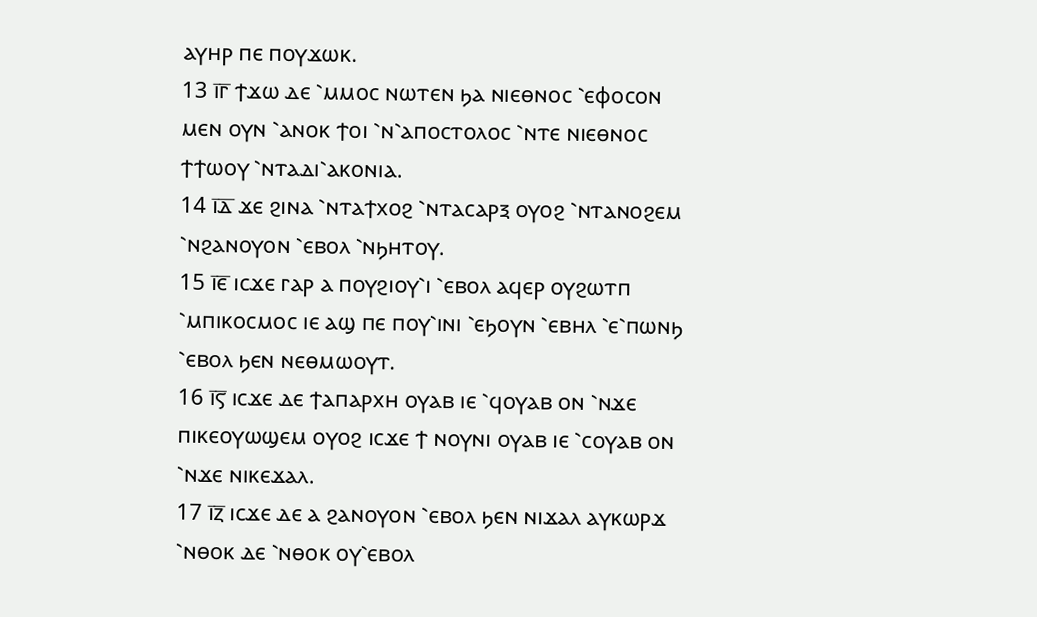ⲁⲩⲏⲣ ⲡⲉ ⲡⲟⲩϫⲱⲕ.
13 ⲓ̅ⲅ̅ ϯϫⲱ ⲇⲉ ⳿ⲙⲙⲟⲥ ⲛⲱⲧⲉⲛ ϧⲁ ⲛⲓⲉⲑⲛⲟⲥ ⳿ⲉⲫⲟⲥⲟⲛ ⲙⲉⲛ ⲟⲩⲛ ⳿ⲁⲛⲟⲕ ϯⲟⲓ ⳿ⲛ⳿ⲁⲡⲟⲥⲧⲟⲗⲟⲥ ⳿ⲛⲧⲉ ⲛⲓⲉⲑⲛⲟⲥ ϯϯⲱⲟⲩ ⳿ⲛⲧⲁⲇⲓ⳿ⲁⲕⲟⲛⲓⲁ.
14 ⲓ̅ⲇ̅ ϫⲉ ϩⲓⲛⲁ ⳿ⲛⲧⲁϯⲭⲟϩ ⳿ⲛⲧⲁⲥⲁⲣⲝ ⲟⲩⲟϩ ⳿ⲛⲧⲁⲛⲟϩⲉⲙ ⳿ⲛϩⲁⲛⲟⲩⲟⲛ ⳿ⲉⲃⲟⲗ ⳿ⲛϧⲏⲧⲟⲩ.
15 ⲓ̅ⲉ̅ ⲓⲥϫⲉ ⲅⲁⲣ ⲁ ⲡⲟⲩϩⲓⲟⲩ⳿ⲓ ⳿ⲉⲃⲟⲗ ⲁϥⲉⲣ ⲟⲩϩⲱⲧⲡ ⳿ⲙⲡⲓⲕⲟⲥⲙⲟⲥ ⲓⲉ ⲁϣ ⲡⲉ ⲡⲟⲩ⳿ⲓⲛⲓ ⳿ⲉϧⲟⲩⲛ ⳿ⲉⲃⲏⲗ ⳿ⲉ⳿ⲡⲱⲛϧ ⳿ⲉⲃⲟⲗ ϧⲉⲛ ⲛⲉⲑⲙⲱⲟⲩⲧ.
16 ⲓ̅ⲋ̅ ⲓⲥϫⲉ ⲇⲉ ϯⲁⲡⲁⲣⲭⲏ ⲟⲩⲁⲃ ⲓⲉ ⳿ϥⲟⲩⲁⲃ ⲟⲛ ⳿ⲛϫⲉ ⲡⲓⲕⲉⲟⲩⲱϣⲉⲙ ⲟⲩⲟϩ ⲓⲥϫⲉ ϯ ⲛⲟⲩⲛⲓ ⲟⲩⲁⲃ ⲓⲉ ⳿ⲥⲟⲩⲁⲃ ⲟⲛ ⳿ⲛϫⲉ ⲛⲓⲕⲉϫⲁⲗ.
17 ⲓ̅ⲍ̅ ⲓⲥϫⲉ ⲇⲉ ⲁ ϩⲁⲛⲟⲩⲟⲛ ⳿ⲉⲃⲟⲗ ϧⲉⲛ ⲛⲓϫⲁⲗ ⲁⲩⲕⲱⲣϫ ⳿ⲛⲑⲟⲕ ⲇⲉ ⳿ⲛⲑⲟⲕ ⲟⲩ⳿ⲉⲃⲟⲗ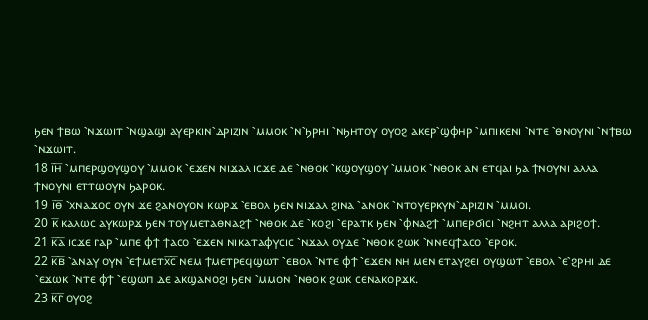ϧⲉⲛ ϯⲃⲱ ⳿ⲛϫⲱⲓⲧ ⳿ⲛϣⲁϣⲓ ⲁⲩⲉⲣⲕⲓⲛ⳿ⲇⲣⲓⲍⲓⲛ ⳿ⲙⲙⲟⲕ ⳿ⲛ⳿ϧⲣⲏⲓ ⳿ⲛϧⲏⲧⲟⲩ ⲟⲩⲟϩ ⲁⲕⲉⲣ⳿ϣⲫⲏⲣ ⳿ⲙⲡⲓⲕⲉⲛⲓ ⳿ⲛⲧⲉ ⳿ⲑⲛⲟⲩⲛⲓ ⳿ⲛϯⲃⲱ ⳿ⲛϫⲱⲓⲧ.
18 ⲓ̅ⲏ̅ ⳿ⲙⲡⲉⲣϣⲟⲩϣⲟⲩ ⳿ⲙⲙⲟⲕ ⳿ⲉϫⲉⲛ ⲛⲓϫⲁⲗ ⲓⲥϫⲉ ⲇⲉ ⳿ⲛⲑⲟⲕ ⳿ⲕϣⲟⲩϣⲟⲩ ⳿ⲙⲙⲟⲕ ⳿ⲛⲑⲟⲕ ⲁⲛ ⲉⲧϥⲁⲓ ϧⲁ ϯⲛⲟⲩⲛⲓ ⲁⲗⲗⲁ ϯⲛⲟⲩⲛⲓ ⲉⲧⲧⲱⲟⲩⲛ ϧⲁⲣⲟⲕ.
19 ⲓ̅ⲑ̅ ⳿ⲭⲛⲁϫⲟⲥ ⲟⲩⲛ ϫⲉ ϩⲁⲛⲟⲩⲟⲛ ⲕⲱⲣϫ ⳿ⲉⲃⲟⲗ ϧⲉⲛ ⲛⲓϫⲁⲗ ϩⲓⲛⲁ ⳿ⲁⲛⲟⲕ ⳿ⲛⲧⲟⲩⲉⲣⲕⲩⲛ⳿ⲇⲣⲓⲍⲓⲛ ⳿ⲙⲙⲟⲓ.
20 ⲕ̅ ⲕⲁⲗⲱⲥ ⲁⲩⲕⲱⲣϫ ϧⲉⲛ ⲧⲟⲩⲙⲉⲧⲁⲑⲛⲁϩϯ ⳿ⲛⲑⲟⲕ ⲇⲉ ⳿ⲕⲟϩⲓ ⳿ⲉⲣⲁⲧⲕ ϧⲉⲛ ⳿ⲫⲛⲁϩϯ ⳿ⲙⲡⲉⲣϭⲓⲥⲓ ⳿ⲛϩⲏⲧ ⲁⲗⲗⲁ ⲁⲣⲓϩⲟϯ.
21 ⲕ̅ⲁ̅ ⲓⲥϫⲉ ⲅⲁⲣ ⳿ⲙⲡⲉ ⲫϯ ϯⲁⲥⲟ ⳿ⲉϫⲉⲛ ⲛⲓⲕⲁⲧⲁⲫⲩⲥⲓⲥ ⳿ⲛϫⲁⲗ ⲟⲩⲇⲉ ⳿ⲛⲑⲟⲕ ϩⲱⲕ ⳿ⲛⲛⲉϥϯⲁⲥⲟ ⳿ⲉⲣⲟⲕ.
22 ⲕ̅ⲃ̅ ⳿ⲁⲛⲁⲩ ⲟⲩⲛ ⳿ⲉϯⲙⲉⲧⲭ̅ⲥ̅ ⲛⲉⲙ ϯⲙⲉⲧⲣⲉϥϣⲱⲧ ⳿ⲉⲃⲟⲗ ⳿ⲛⲧⲉ ⲫϯ ⳿ⲉϫⲉⲛ ⲛⲏ ⲙⲉⲛ ⲉⲧⲁⲩϩⲉⲓ ⲟⲩϣⲱⲧ ⳿ⲉⲃⲟⲗ ⳿ⲉ⳿ϩⲣⲏⲓ ⲇⲉ ⳿ⲉϫⲱⲕ ⳿ⲛⲧⲉ ⲫϯ ⳿ⲉϣⲱⲡ ⲇⲉ ⲁⲕϣⲁⲛⲟϩⲓ ϧⲉⲛ ⳿ⲙⲙⲟⲛ ⳿ⲛⲑⲟⲕ ϩⲱⲕ ⲥⲉⲛⲁⲕⲟⲣϫⲕ.
23 ⲕ̅ⲅ̅ ⲟⲩⲟϩ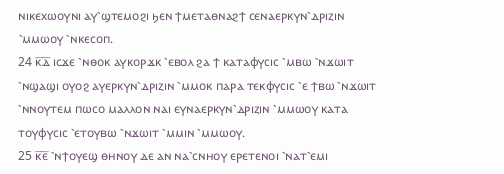ⲛⲓⲕⲉⲭⲱⲟⲩⲛⲓ ⲁⲩ⳿ϣⲧⲉⲙⲟϩⲓ ϧⲉⲛ ϯⲙⲉⲧⲁⲑⲛⲁϩϯ ⲥⲉⲛⲁⲉⲣⲕⲩⲛ⳿ⲇⲣⲓⲍⲓⲛ ⳿ⲙⲙⲱⲟⲩ ⳿ⲛⲕⲉⲥⲟⲡ.
24 ⲕ̅ⲇ̅ ⲓⲥϫⲉ ⳿ⲛⲑⲟⲕ ⲁⲩⲕⲟⲣϫⲕ ⳿ⲉⲃⲟⲗ ϩⲁ ϯ ⲕⲁⲧⲁⲫⲩⲥⲓⲥ ⳿ⲙⲃⲱ ⳿ⲛϫⲱⲓⲧ ⳿ⲛϣⲁϣⲓ ⲟⲩⲟϩ ⲁⲩⲉⲣⲕⲩⲛ⳿ⲇⲣⲓⲍⲓⲛ ⳿ⲙⲙⲟⲕ ⲡⲁⲣⲁ ⲧⲉⲕⲫⲩⲥⲓⲥ ⳿ⲉ ϯⲃⲱ ⳿ⲛϫⲱⲓⲧ ⳿ⲛⲛⲟⲩⲧⲉⲙ ⲡⲱⲥⲟ ⲙⲁⲗⲗⲟⲛ ⲛⲁⲓ ⲉⲩⲛⲁⲉⲣⲕⲩⲛ⳿ⲇⲣⲓⲍⲓⲛ ⳿ⲙⲙⲱⲟⲩ ⲕⲁⲧⲁ ⲧⲟⲩⲫⲩⲥⲓⲥ ⳿ⲉⲧⲟⲩⲃⲱ ⳿ⲛϫⲱⲓⲧ ⳿ⲙⲙⲓⲛ ⳿ⲙⲙⲱⲟⲩ.
25 ⲕ̅ⲉ̅ ⳿ⲛϯⲟⲩⲉϣ ⲑⲏⲛⲟⲩ ⲇⲉ ⲁⲛ ⲛⲁ⳿ⲥⲛⲏⲟⲩ ⲉⲣⲉⲧⲉⲛⲟⲓ ⳿ⲛⲁⲧ⳿ⲉⲙⲓ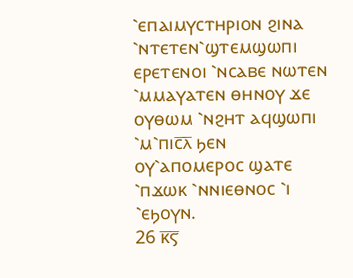⳿ⲉⲡⲁⲓⲙⲩⲥⲧⲏⲣⲓⲟⲛ ϩⲓⲛⲁ ⳿ⲛⲧⲉⲧⲉⲛ⳿ϣⲧⲉⲙϣⲱⲡⲓ ⲉⲣⲉⲧⲉⲛⲟⲓ ⳿ⲛⲥⲁⲃⲉ ⲛⲱⲧⲉⲛ ⳿ⲙⲙⲁⲩⲁⲧⲉⲛ ⲑⲏⲛⲟⲩ ϫⲉ ⲟⲩⲑⲱⲙ ⳿ⲛϩⲏⲧ ⲁϥϣⲱⲡⲓ ⳿ⲙ⳿ⲡⲓⲥ̅ⲗ̅ ϧⲉⲛ ⲟⲩ⳿ⲁⲡⲟⲙⲉⲣⲟⲥ ϣⲁⲧⲉ ⳿ⲡϫⲱⲕ ⳿ⲛⲛⲓⲉⲑⲛⲟⲥ ⳿ⲓ ⳿ⲉϧⲟⲩⲛ.
26 ⲕ̅ⲋ̅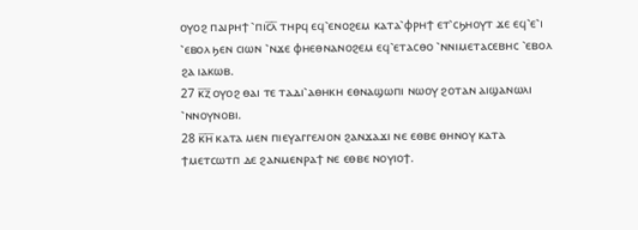ⲟⲩⲟϩ ⲡⲁⲓⲣⲏϯ ⳿ⲡⲓⲥ̅ⲗ̅ ⲧⲏⲣϥ ⲉϥ⳿ⲉⲛⲟϩⲉⲙ ⲕⲁⲧⲁ⳿ⲫⲣⲏϯ ⲉⲧ⳿ⲥϧⲏⲟⲩⲧ ϫⲉ ⲉϥ⳿ⲉ⳿ⲓ ⳿ⲉⲃⲟⲗ ϧⲉⲛ ⲥⲓⲱⲛ ⳿ⲛϫⲉ ⲫⲏⲉⲑⲛⲁⲛⲟϩⲉⲙ ⲉϥ⳿ⲉⲧⲁⲥⲑⲟ ⳿ⲛⲛⲓⲙⲉⲧⲁⲥⲉⲃⲏⲥ ⳿ⲉⲃⲟⲗ ϩⲁ ⲓⲁⲕⲱⲃ.
27 ⲕ̅ⲍ̅ ⲟⲩⲟϩ ⲑⲁⲓ ⲧⲉ ⲧⲁⲇⲓ⳿ⲁⲑⲏⲕⲏ ⲉⲑⲛⲁϣⲱⲡⲓ ⲛⲱⲟⲩ ϩⲟⲧⲁⲛ ⲁⲓϣⲁⲛⲱⲗⲓ ⳿ⲛⲛⲟⲩⲛⲟⲃⲓ.
28 ⲕ̅ⲏ̅ ⲕⲁⲧⲁ ⲙⲉⲛ ⲡⲓⲉⲩⲁⲅⲅⲉⲗⲓⲟⲛ ϩⲁⲛϫⲁϫⲓ ⲛⲉ ⲉⲑⲃⲉ ⲑⲏⲛⲟⲩ ⲕⲁⲧⲁ ϯⲙⲉⲧⲥⲱⲧⲡ ⲇⲉ ϩⲁⲛⲙⲉⲛⲣⲁϯ ⲛⲉ ⲉⲑⲃⲉ ⲛⲟⲩⲓⲟϯ.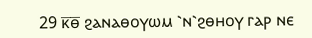29 ⲕ̅ⲑ̅ ϩⲁⲛⲁⲑⲟⲩⲱⲙ ⳿ⲛ⳿ϩⲑⲏⲟⲩ ⲅⲁⲣ ⲛⲉ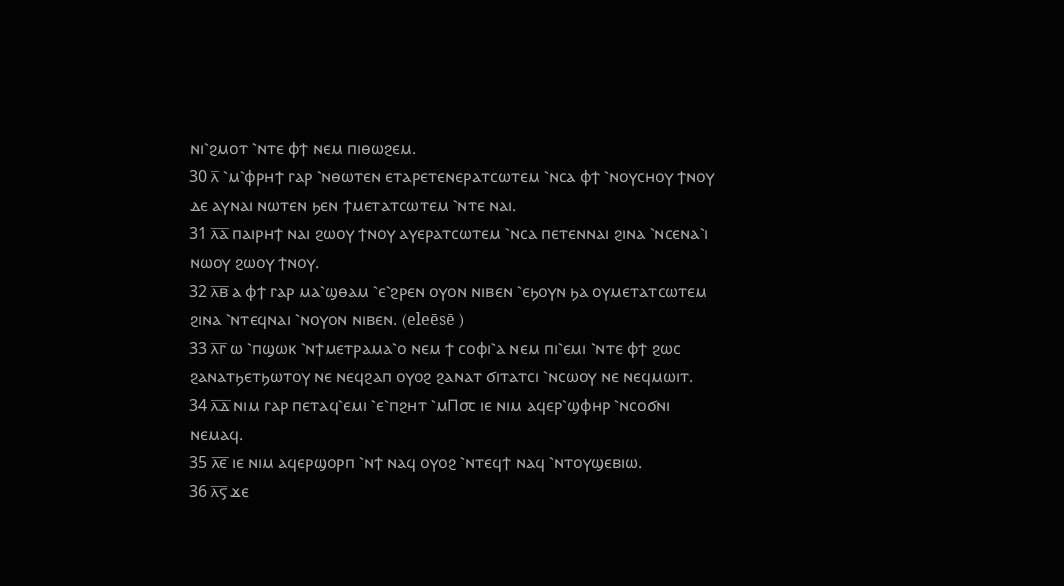ⲛⲓ⳿ϩⲙⲟⲧ ⳿ⲛⲧⲉ ⲫϯ ⲛⲉⲙ ⲡⲓⲑⲱϩⲉⲙ.
30 ⲗ̅ ⳿ⲙ⳿ⲫⲣⲏϯ ⲅⲁⲣ ⳿ⲛⲑⲱⲧⲉⲛ ⲉⲧⲁⲣⲉⲧⲉⲛⲉⲣⲁⲧⲥⲱⲧⲉⲙ ⳿ⲛⲥⲁ ⲫϯ ⳿ⲛⲟⲩⲥⲏⲟⲩ ϯⲛⲟⲩ ⲇⲉ ⲁⲩⲛⲁⲓ ⲛⲱⲧⲉⲛ ϧⲉⲛ ϯⲙⲉⲧⲁⲧⲥⲱⲧⲉⲙ ⳿ⲛⲧⲉ ⲛⲁⲓ.
31 ⲗ̅ⲁ̅ ⲡⲁⲓⲣⲏϯ ⲛⲁⲓ ϩⲱⲟⲩ ϯⲛⲟⲩ ⲁⲩⲉⲣⲁⲧⲥⲱⲧⲉⲙ ⳿ⲛⲥⲁ ⲡⲉⲧⲉⲛⲛⲁⲓ ϩⲓⲛⲁ ⳿ⲛⲥⲉⲛⲁ⳿ⲓ ⲛⲱⲟⲩ ϩⲱⲟⲩ ϯⲛⲟⲩ.
32 ⲗ̅ⲃ̅ ⲁ ⲫϯ ⲅⲁⲣ ⲙⲁ⳿ϣⲑⲁⲙ ⳿ⲉ⳿ϩⲣⲉⲛ ⲟⲩⲟⲛ ⲛⲓⲃⲉⲛ ⳿ⲉϧⲟⲩⲛ ϧⲁ ⲟⲩⲙⲉⲧⲁⲧⲥⲱⲧⲉⲙ ϩⲓⲛⲁ ⳿ⲛⲧⲉϥⲛⲁⲓ ⳿ⲛⲟⲩⲟⲛ ⲛⲓⲃⲉⲛ. (eleēsē )
33 ⲗ̅ⲅ̅ ⲱ ⳿ⲡϣⲱⲕ ⳿ⲛϯⲙⲉⲧⲣⲁⲙⲁ⳿ⲟ ⲛⲉⲙ ϯ ⲥⲟⲫⲓ⳿ⲁ ⲛⲉⲙ ⲡⲓ⳿ⲉⲙⲓ ⳿ⲛⲧⲉ ⲫϯ ϩⲱⲥ ϩⲁⲛⲁⲧϧⲉⲧϧⲱⲧⲟⲩ ⲛⲉ ⲛⲉϥϩⲁⲡ ⲟⲩⲟϩ ϩⲁⲛⲁⲧ ϭⲓⲧⲁⲧⲥⲓ ⳿ⲛⲥⲱⲟⲩ ⲛⲉ ⲛⲉϥⲙⲱⲓⲧ.
34 ⲗ̅ⲇ̅ ⲛⲓⲙ ⲅⲁⲣ ⲡⲉⲧⲁϥ⳿ⲉⲙⲓ ⳿ⲉ⳿ⲡϩⲏⲧ ⳿ⲙⲠ⳪ ⲓⲉ ⲛⲓⲙ ⲁϥⲉⲣ⳿ϣⲫⲏⲣ ⳿ⲛⲥⲟϭⲛⲓ ⲛⲉⲙⲁϥ.
35 ⲗ̅ⲉ̅ ⲓⲉ ⲛⲓⲙ ⲁϥⲉⲣϣⲟⲣⲡ ⳿ⲛϯ ⲛⲁϥ ⲟⲩⲟϩ ⳿ⲛⲧⲉϥϯ ⲛⲁϥ ⳿ⲛⲧⲟⲩϣⲉⲃⲓⲱ.
36 ⲗ̅ⲋ̅ ϫⲉ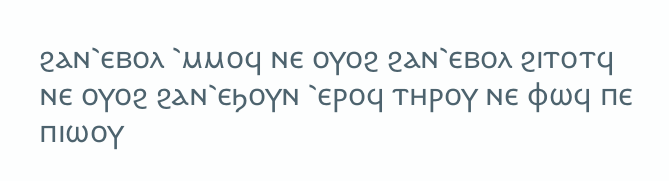ϩⲁⲛ⳿ⲉⲃⲟⲗ ⳿ⲙⲙⲟϥ ⲛⲉ ⲟⲩⲟϩ ϩⲁⲛ⳿ⲉⲃⲟⲗ ϩⲓⲧⲟⲧϥ ⲛⲉ ⲟⲩⲟϩ ϩⲁⲛ⳿ⲉϧⲟⲩⲛ ⳿ⲉⲣⲟϥ ⲧⲏⲣⲟⲩ ⲛⲉ ⲫⲱϥ ⲡⲉ ⲡⲓⲱⲟⲩ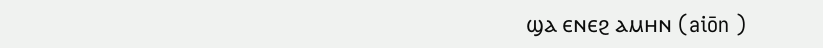ϣⲁ ⲉⲛⲉϩ ⲁⲙⲏⲛ (aiōn )